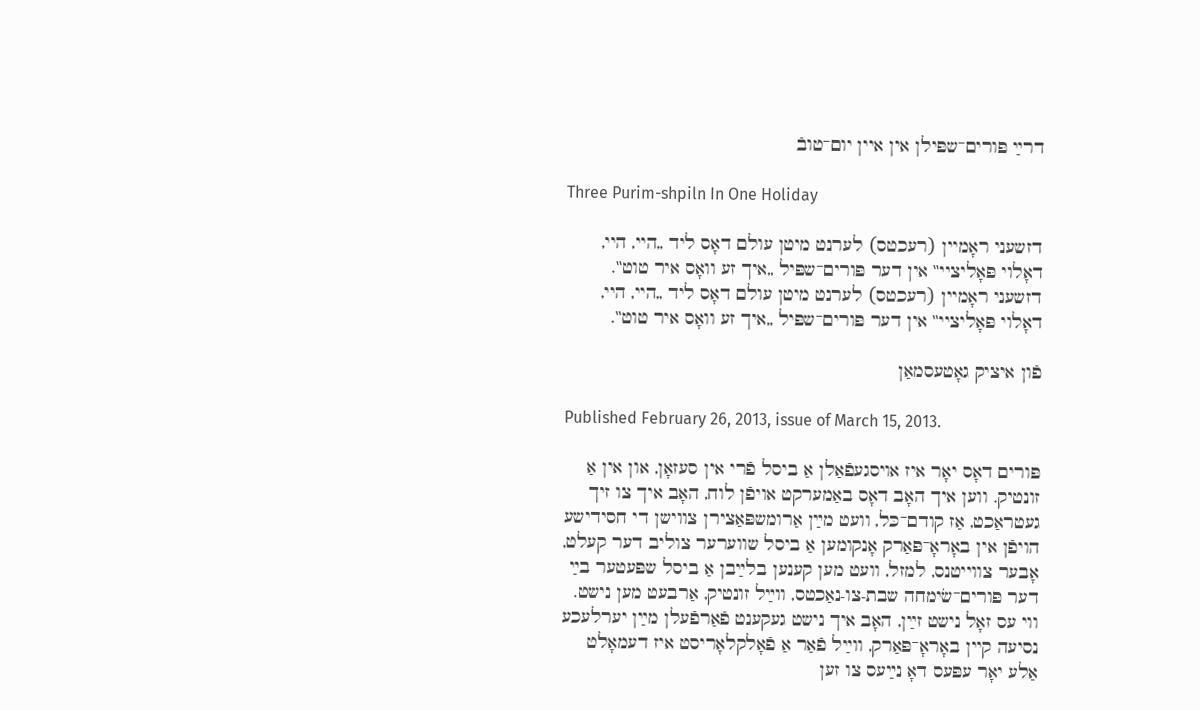דרײַ פּורים־שפּילן אין איין יום־טובֿ

Three Purim-shpiln In One Holiday

דזשעני ראָמיין (רעכטס) לערנט מיטן עולם דאָס ליד „היי, היי, דאָלוי פּאָליציי‟ אין דער פּורים־שפּיל „איך זע וואָס איר טוט‟.
דזשעני ראָמיין (רעכטס) לערנט מיטן עולם דאָס ליד „היי, היי, דאָלוי פּאָליציי‟ אין דער פּורים־שפּיל „איך זע וואָס איר טוט‟.

פֿון איציק גאָטעסמאַן

Published February 26, 2013, issue of March 15, 2013.

פּורים דאָס יאָר איז אויסגעפֿאַלן אַ ביסל פֿרי אין סעזאָן, און אין אַ זונטיק. ווען איך האָב דאָס באַמערקט אויפֿן לוח, האָב איך צו זיך געטראַכט, אַז קודם־כּל, וועט מײַן אַרומשפּאַצירן צווישן די חסידישע הויפֿן אין באָראָ־פּאַרק אָנקומען אַ ביסל שווערער צוליב דער קעלט, אָבער צווייטנס, למזל, וועט מען קענען בלײַבן אַ ביסל שפּעטער בײַ דער פּורים־שׂימחה שבת-צו-נאַכטס, ווײַל זונטיק, אַרבעט מען נישט. ווי עס זאָל נישט זײַן, האָב איך נישט געקענט פֿאַרפֿעלן מײַן יערלעכע נסיעה קיין באָראָ־פּאַרק, ווײַל פֿאַר אַ פֿאָלקלאָריסט איז דעמאָלט אַלע יאָר עפּעס דאָ נײַעס צו זען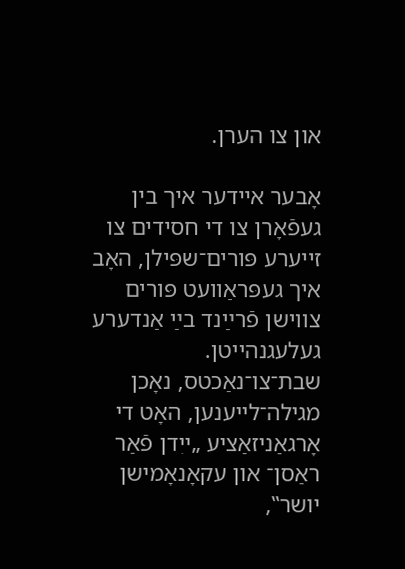און צו הערן.

אָבער איידער איך בין געפֿאָרן צו די חסידים צו זייערע פּורים־שפּילן, האָב איך געפּראַוועט פּורים צווישן פֿרײַנד בײַ אַנדערע געלעגנהייטן. שבת־צו־נאַכטס, נאָכן מגילה־לייענען, האָט די אָרגאַניזאַציע „ייִדן פֿאַר ראַסן־ און עקאָנאָמישן יושר‟,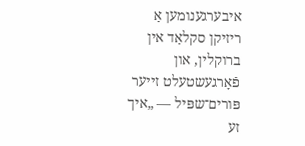איבערגענומען אַ ריזיקן סקלאַד אין ברוקלין, און פֿאָרגעשטעלט זייער פּורים־שפּיל — „איך זע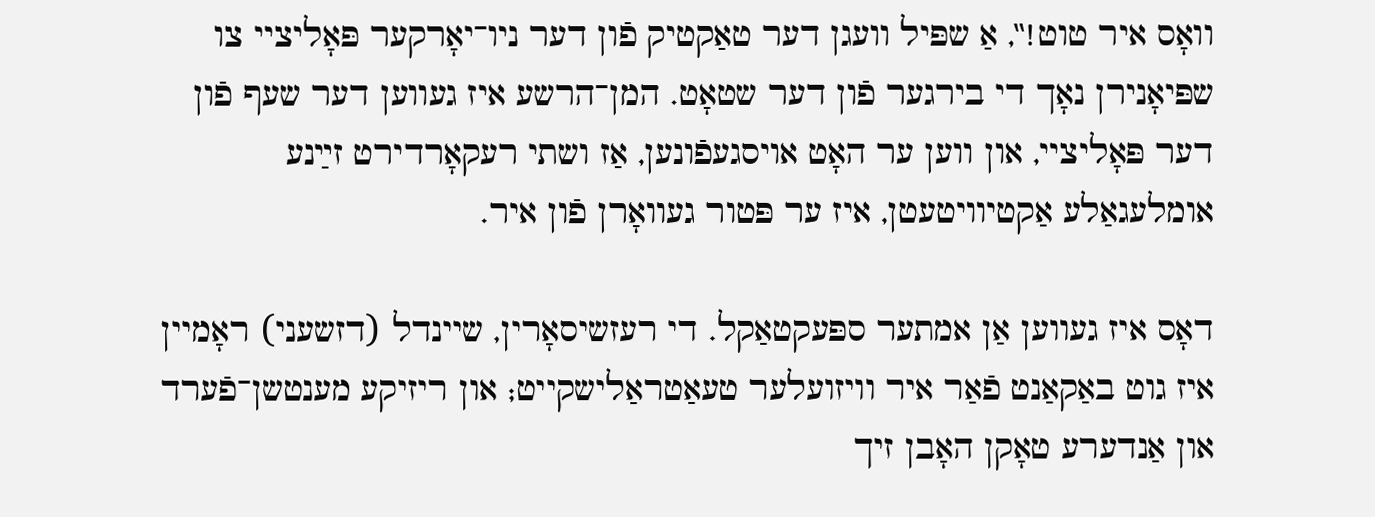וואָס איר טוט!‟, אַ שפּיל וועגן דער טאַקטיק פֿון דער ניו־יאָרקער פּאָליציי צו שפּיאָנירן נאָך די בירגער פֿון דער שטאָט. המן־הרשע איז געווען דער שעף פֿון דער פּאָליציי, און ווען ער האָט אויסגעפֿונען, אַז ושתי רעקאָרדירט זײַנע אומלעגאַלע אַקטיוויטעטן, איז ער פּטור געוואָרן פֿון איר.

דאָס איז געווען אַן אמתער ספּעקטאַקל. די רעזשיסאָרין, שיינדל (דזשעני) ראָמיין איז גוט באַקאַנט פֿאַר איר וויזועלער טעאַטראַלישקייט; און ריזיקע מענטשן־פֿערד און אַנדערע טאָקן האָבן זיך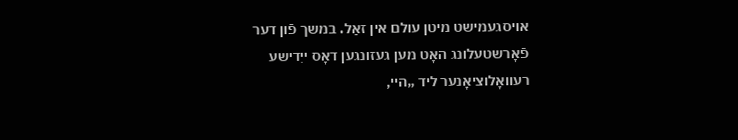אויסגעמישט מיטן עולם אין זאַל. במשך פֿון דער פֿאָרשטעלונג האָט מען געזונגען דאָס ייִדישע רעוואָלוציאָנער ליד „היי,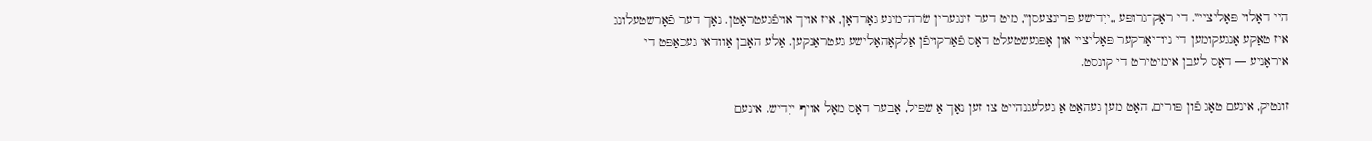היי דאָלוי פּאָליציי‟. די ראָק־גרופּע „ייִדישע פּרינצעסן‟, מיט דער זינגערין שׂרה־מינע גאָרדאָן, איז אויך אויפֿגעטראָטן. נאָך דער פֿאָרשטעלונג איז טאַקע אָנגעקומען די ניו־יאָרקער פּאָליציי און אָפּגעשטעלט דאָס פֿאַרקויפֿן אַלקאָהאָלישע געטראַנקען. אַלע האָבן אַוודאי געכאַפּט די איראָניע — דאָס לעבן אימיטירט די קונסט.

זונטיק, אינעם טאָג פֿון פּורים, האָט מען געהאַט אַ געלעגנהייט צו זען נאָך אַ שפּיל, אָבער דאָס מאָל אויף ייִדיש. אינעם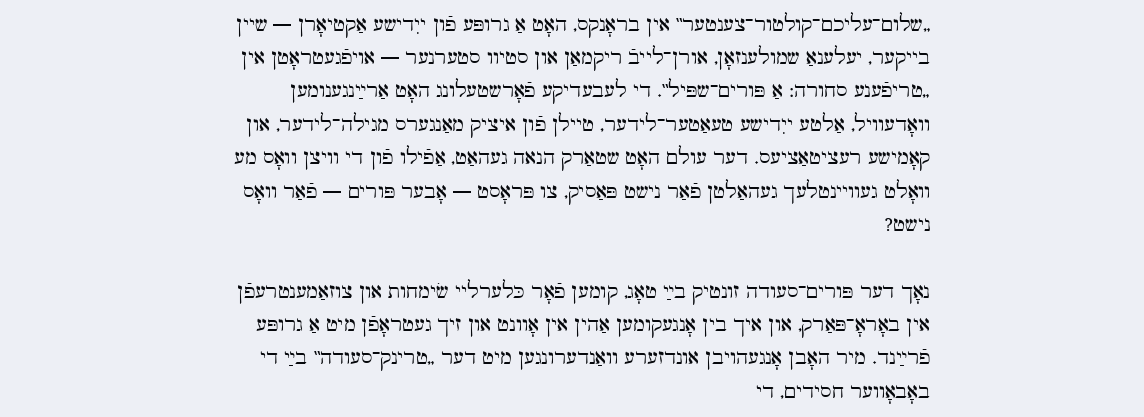„שלום־עליכם־קולטור־צענטער‟ אין בראָנקס, האָט אַ גרופּע פֿון ייִדישע אַקטיאָרן — שיין בייקער, יעלענאַ שמולענזאָן, אורן־לייבֿ ריקמאַן און סטיוו סטערנער — אויפֿגעטראָטן אין „טריפֿענע סחורה: אַ פּורים־שפּיל‟. די לעבעדיקע פֿאָרשטעלונג האָט אַרײַנגענומען וואָדעוויל, אַלטע ייִדישע טעאַטער־לידער, טיילן פֿון איציק מאַנגערס מגילה־לידער, און קאָמישע רעציטאַציעס. דער עולם האָט שטאַרק הנאה געהאַט, אַפֿילו פֿון די וויצן וואָס מע וואָלט געוויינטלעך געהאַלטן פֿאַר נישט פּאַסיק, צו פּראָסט — אָבער פּורים — פֿאַר וואָס נישט?

נאָך דער פּורים־סעודה זונטיק בײַ טאָג, קומען פֿאָר כּלערליי שׂימחות און צוזאַמענטרעפֿן אין באָראָ־פּאַרק, און איך בין אָנגעקומען אַהין אין אָוונט און זיך געטראָפֿן מיט אַ גרופּע פֿרײַנד. מיר האָבן אָנגעהויבן אונדזערע וואַנדערונגען מיט דער „טרינק־סעודה‟ בײַ די באָבאָווער חסידים, די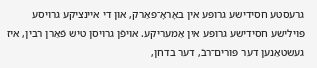גרעסטע חסידישע גרופּע אין באָראָ־פּאַרק, און די איינציקע גרויסע פּוילישע חסידישע גרופּע אין אַמעריקע. אויפֿן גרויסן טיש פֿאַרן רבין, איז געשטאַנען דער פּורים־רבֿ, דער בדחן,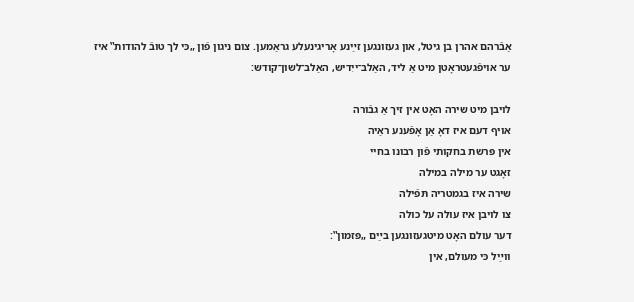אַבֿרהם אהרן בן גיטל, און געזונגען זײַנע אָריגינעלע גראַמען. צום ניגון פֿון „כּי לך טובֿ להודות‟ איז ער אויפֿגעטראָטן מיט אַ ליד, האַלב־ייִדיש, האַלב־לשון־קודש:

לויבן מיט שירה האָט אין זיך אַ גבֿורה
אויף דעם איז דאָ אַן אָפֿענע ראַיה
אין פּרשת בחקותי פֿון רבונו בחיי
זאָגט ער מילה במילה
שירה איז בגמטריה תּפֿילה
צו לויבן איז עולה על כולה
דער עולם האָט מיטגעזונגען בײַם „פּזמון‟:
ווײַל כּי מעולם, אין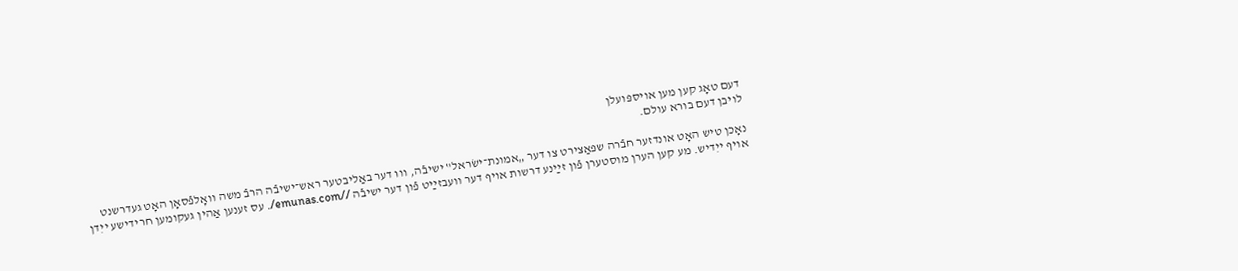דעם טאָג קען מען אויספּועלן
לויבן דעם בורא עולם.

נאָכן טיש האָט אונדזער חבֿרה שפּאַצירט צו דער „אמונת־ישׂראל‟ ישיבֿה, וווּ דער באַליבטער ראש־ישיבֿה הרבֿ משה וואָלפֿסאָן האָט געדרשנט אויף ייִדיש. מע קען הערן מוסטערן פֿון זײַנע דרשות אויף דער וועבזײַט פֿון דער ישיבֿה //emunas.com/. עס זענען אַהין געקומען חרידישע ייִדן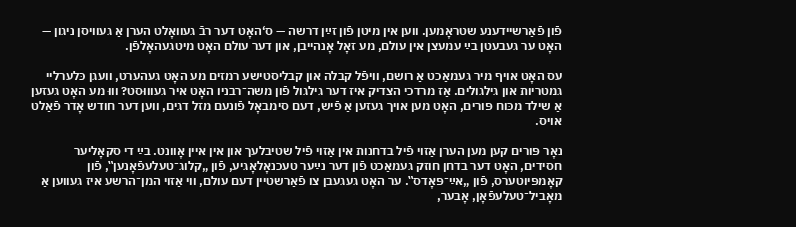פֿון פֿאַרשיידענע שטראָמען. ווען אין מיטן פֿון זײַן דרשה — ס‘האָט דער רבֿ געוואָלט הערן אַ געוויסן ניגון — האָט ער געבעטן בײַ עמעצן אין עולם, מע זאָל אָנהייבן, און דער עולם האָט מיטגעהאָלפֿן.

עס האָט אויף מיר געמאַכט אַ רושם, וויפֿל קבלה און קבליסטישע רמזים מע האָט געהערט, וועגן כּלערליי גמטריות און גילגולים. אַז מרדכי הצדיק איז דער גילגול פֿון משה־רבניו האָט איר געוווּסט? וווּ מע האָט געזען אַ שילד מכּוח פּורים, האָט מען אויך געזען אַ פֿיש, דעם סימבאָל פֿונעם מזל דגים, ווען דער חודש אָדר פֿאַלט אויס.

נאָר פּורים קען מען הערן אַזוי פֿיל בדחנות אין אַזוי פֿיל שטיבלעך און אין איין אָוונט. בײַ די סקאָליער חסידים, האָט דער בדחן חוזק געמאַכט פֿון דער נײַער טעכנאָלאָגיע, פֿון „קלוג־טעלעפֿאָנען‟, פֿון קאָמפּיוטערס, פֿון „אײַ־פּאָדס‟. ער האָט געגעבן צו פֿאַרשטיין דעם עולם, ווי אַזוי המן־הרשע איז געווען אַ מאָביל־טעלעפֿאָן, אָבער,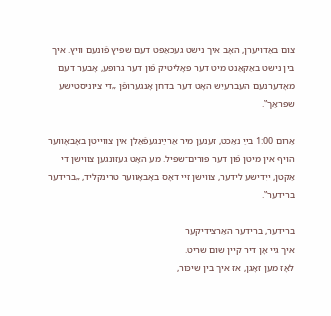צום באַדויערן, האָב איך נישט געכאַפּט דעם שפּיץ פֿונעם וויץ. איך בין נישט באַקאַנט מיט דער פּאָליטיק פֿון דער גרופּע, אָבער דעם מאָדערנעם העברעיִש האָט דער בדחן אָנגערופֿן „די ציוניסטישע שפּראַך‟.

אַרום 1:00 בײַ נאַכט, זענען מיר אַרײַנגעפֿאַלן אין צווייטן באָבאָווער הויף אין מיטן פֿון דער פּורים־שפּיל. מע האָט געזונגען צווישן די אַקטן, ייִדישע לידער, צווישן זיי דאָס באָבאָווער טרינקליד, „ברידער ברידער‟.

ברידער, ברידער האַרצידיקער
איך גיי אָן דיר קיין שום שריט.
לאָז מען זאָגן, אז איך בין שיכּור,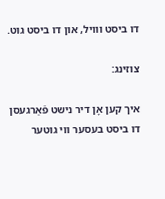דו ביסט ווויל, און דו ביסט גוט.

צוזינג:

איך קען אָן דיר נישט פֿאַרגעסן
דו ביסט בעסער ווי גוטער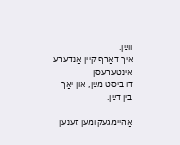ווײַן.
איך דאַרף קיין אַנדערע אינטערעסן
דו ביסט מײַן, און יאַך בין דײַן.

אַהיימגעקומען זענען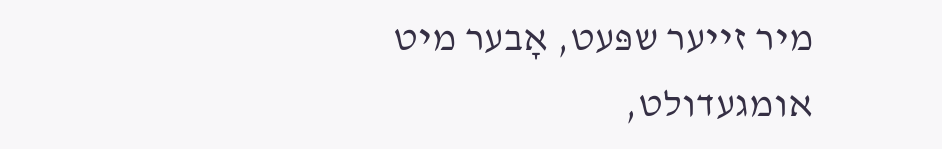מיר זייער שפּעט, אָבער מיט אומגעדולט,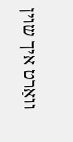וואַרט איך שוין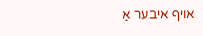אויף איבער אַ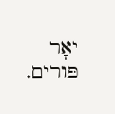יאָר פּורים.